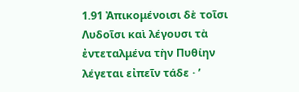1.91 Ἀπικομένοισι δὲ τοῖσι Λυδοῖσι καὶ λέγουσι τὰ ἐντεταλμένα τὴν Πυθίην λέγεται εἰπεῖν τάδε · ʹ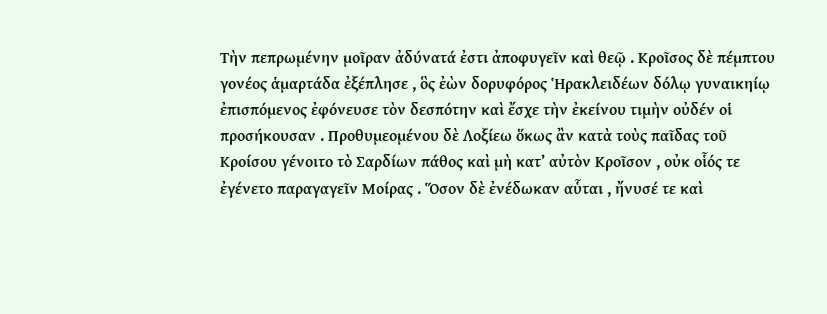Τὴν πεπρωμένην μοῖραν ἀδύνατά ἐστι ἀποφυγεῖν καὶ θεῷ . Κροῖσος δὲ πέμπτου γονέος ἁμαρτάδα ἐξέπλησε , ὃς ἐὼν δορυφόρος Ἡρακλειδέων δόλῳ γυναικηίῳ ἐπισπόμενος ἐφόνευσε τὸν δεσπότην καὶ ἔσχε τὴν ἐκείνου τιμὴν οὐδέν οἱ προσήκουσαν . Προθυμεομένου δὲ Λοξίεω ὅκως ἂν κατὰ τοὺς παῖδας τοῦ Κροίσου γένοιτο τὸ Σαρδίων πάθος καὶ μὴ κατ’ αὐτὸν Κροῖσον , οὐκ οἷός τε ἐγένετο παραγαγεῖν Μοίρας . Ὅσον δὲ ἐνέδωκαν αὗται , ἤνυσέ τε καὶ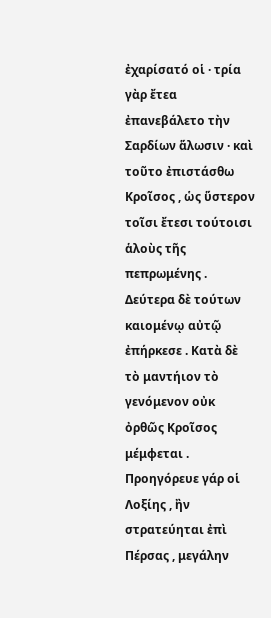ἐχαρίσατό οἱ · τρία γὰρ ἔτεα ἐπανεβάλετο τὴν Σαρδίων ἅλωσιν · καὶ τοῦτο ἐπιστάσθω Κροῖσος , ὡς ὕστερον τοῖσι ἔτεσι τούτοισι ἁλοὺς τῆς πεπρωμένης . Δεύτερα δὲ τούτων καιομένῳ αὐτῷ ἐπήρκεσε . Κατὰ δὲ τὸ μαντήιον τὸ γενόμενον οὐκ ὀρθῶς Κροῖσος μέμφεται . Προηγόρευε γάρ οἱ Λοξίης , ἢν στρατεύηται ἐπὶ Πέρσας , μεγάλην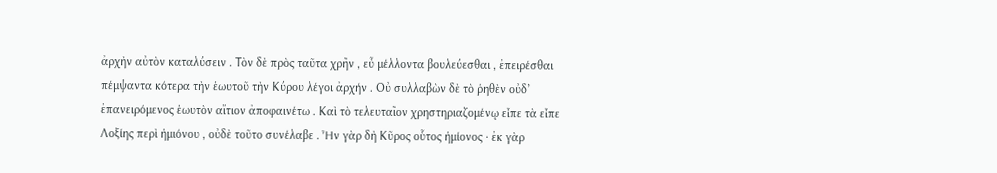ἀρχὴν αὐτὸν καταλύσειν . Τὸν δὲ πρὸς ταῦτα χρῆν , εὖ μέλλοντα βουλεύεσθαι , ἐπειρέσθαι πέμψαντα κότερα τὴν ἑωυτοῦ τὴν Κύρου λέγοι ἀρχήν . Οὐ συλλαβὼν δὲ τὸ ῥηθὲν οὐδ’ ἐπανειρόμενος ἑωυτὸν αἴτιον ἀποφαινέτω . Καὶ τὸ τελευταῖον χρηστηριαζομένῳ εἶπε τὰ εἶπε Λοξίης περὶ ἡμιόνου , οὐδὲ τοῦτο συνέλαβε . Ἦν γὰρ δὴ Κῦρος οὗτος ἡμίονος · ἐκ γὰρ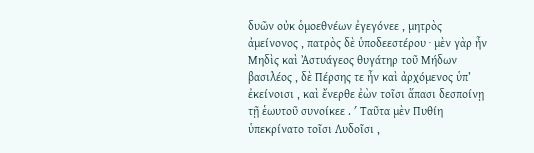δυῶν οὐκ ὁμοεθνέων ἐγεγόνεε , μητρὸς ἀμείνονος , πατρὸς δὲ ὑποδεεστέρου · μὲν γὰρ ἦν Μηδὶς καὶ Ἀστυάγεος θυγάτηρ τοῦ Μήδων βασιλέος , δὲ Πέρσης τε ἦν καὶ ἀρχόμενος ὑπ’ ἐκείνοισι , καὶ ἔνερθε ἐὼν τοῖσι ἅπασι δεσποίνῃ τῇ ἑωυτοῦ συνοίκεε . ʹ Ταῦτα μὲν Πυθίη ὑπεκρίνατο τοῖσι Λυδοῖσι ,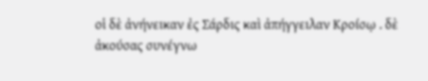οἱ δὲ ἀνήνεικαν ἐς Σάρδις καὶ ἀπήγγειλαν Κροίσῳ . δὲ ἀκούσας συνέγνω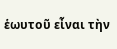ἑωυτοῦ εἶναι τὴν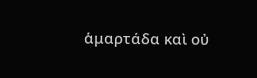ἁμαρτάδα καὶ οὐ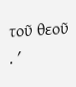τοῦ θεοῦ . ʹ